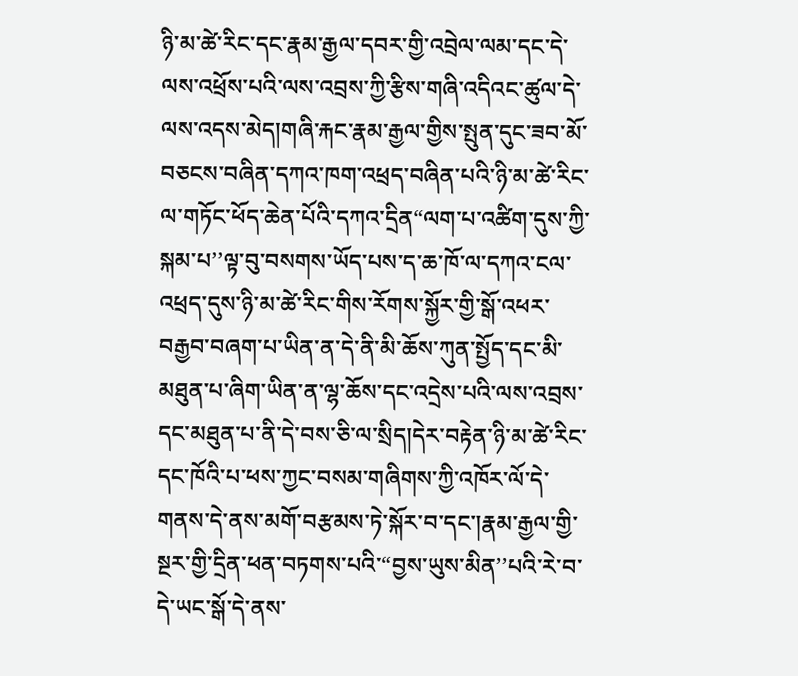ཉི་མ་ཚེ་རིང་དང་རྣམ་རྒྱལ་དབར་གྱི་འབྲེལ་ལམ་དང་དེ་ལས་འཕྲོས་པའི་ལས་འབྲས་ཀྱི་རྩིས་གཞི་འདིའང་ཚུལ་དེ་ལས་འདས་མེད།གཞི་རྐང་རྣམ་རྒྱལ་གྱིས་སྤུན་དུང་ཟབ་མོ་བཅངས་བཞིན་དཀའ་ཁག་འཕྲད་བཞིན་པའི་ཉི་མ་ཚེ་རིང་ལ་གཏོང་ཕོད་ཆེན་པོའི་དཀའ་དྲིན“ལག་པ་འཚིག་དུས་ཀྱི་སྐམ་པ’’ལྟ་བུ་བསགས་ཡོད་པས་ད་ཆ་ཁོ་ལ་དཀའ་ངལ་འཕྲད་དུས་ཉི་མ་ཚེ་རིང་གིས་རོགས་སྐྱོར་གྱི་སྒོ་འཕར་བརྒྱབ་བཞག་པ་ཡིན་ན་དེ་ནི་མི་ཆོས་ཀུན་སྤྱོད་དང་མི་མཐུན་པ་ཞིག་ཡིན་ན་ལྷ་ཆོས་དང་འདྲེས་པའི་ལས་འབྲས་དང་མཐུན་པ་ནི་དེ་བས་ཅི་ལ་སྲིད།དེར་བརྟེན་ཉི་མ་ཚེ་རིང་དང་ཁོའི་པ་ཕས་ཀྱང་བསམ་གཞིགས་ཀྱི་འཁོར་ལོ་དེ་གནས་དེ་ནས་མགོ་བརྩམས་ཏེ་སྐོར་བ་དང་།རྣམ་རྒྱལ་གྱི་སྔར་གྱི་དྲིན་ཕན་བཏགས་པའི་“བྱས་ཡུས་མིན’’པའི་རེ་བ་དེ་ཡང་སྒོ་དེ་ནས་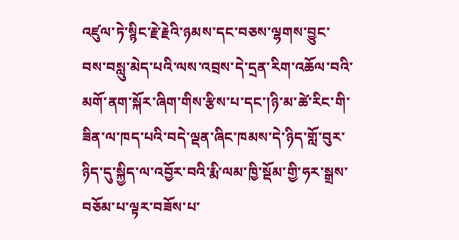འཛུལ་ཏེ་སྙིང་རྗེ་རྗེའི་ཉམས་དང་བཅས་ལྷགས་བྱུང་བས་བསླུ་མེད་པའི་ལས་འབྲས་དེ་དྲན་རིག་འཆོལ་བའི་མགོ་ནག་སྐོར་ཞིག་གིས་རྩིས་པ་དང་།ཉི་མ་ཚེ་རིང་གི་ཟིན་ལ་ཁད་པའི་བདེ་ལྡན་ཞིང་ཁམས་དེ་ཉིད་གློ་བུར་ཉིད་དུ་སྐྱིད་ལ་འབྱོར་བའི་རྨི་ལམ་ཁྱི་སྡོམ་གྱི་ཧར་སྒྲས་བཅོམ་པ་ལྟར་བཟོས་པ་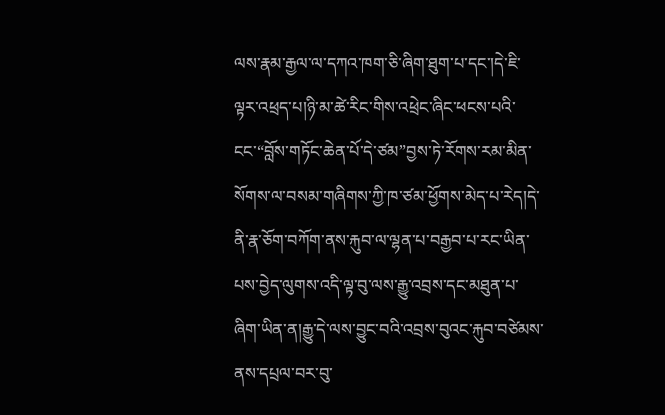ལས་རྣམ་རྒྱལ་ལ་དཀའ་ཁག་ཅི་ཞིག་ཐུག་པ་དང་།དེ་ཇི་ལྟར་འཕྲད་པ།ཉི་མ་ཚེ་རིང་གིས་འཕྲེང་ཞིང་ཕངས་པའི་ངང་“བློས་གཏོང་ཆེན་པོ་དེ་ཙམ”བྱས་ཏེ་རོགས་རམ་མིན་སོགས་ལ་བསམ་གཞིགས་ཀྱི་ཁ་ཙམ་ཕྱོགས་མེད་པ་རེད།དེ་ནི་རྣ་ཅོག་བཀོག་ནས་རྐུབ་ལ་ལྷན་པ་བརྒྱབ་པ་རང་ཡིན་པས་བྱེད་ལུགས་འདི་ལྟ་བུ་ལས་རྒྱུ་འབྲས་དང་མཐུན་པ་ཞིག་ཡིན་ན།རྒྱུ་དེ་ལས་བྱུང་བའི་འབྲས་བུའང་རྐུབ་བཙེམས་ནས་དཔྲལ་བར་བུ་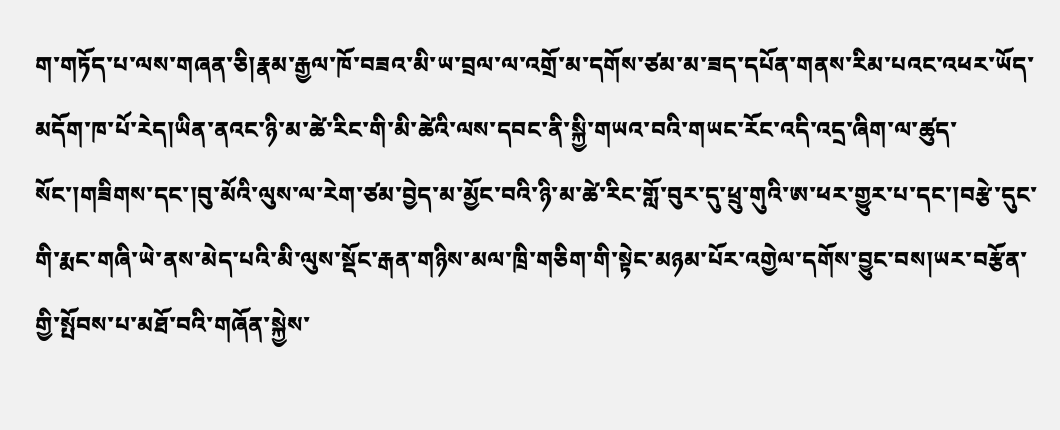ག་གཏོད་པ་ལས་གཞན་ཅི།རྣམ་རྒྱལ་ཁོ་བཟའ་མི་ཡ་བྲལ་ལ་འགྲོ་མ་དགོས་ཙམ་མ་ཟད་དཔོན་གནས་རིམ་པའང་འཕར་ཡོད་མདོག་ཁ་པོ་རེད།ཡིན་ནའང་ཉི་མ་ཚེ་རིང་གི་མི་ཚེའི་ལས་དབང་ནི་སྐྱི་གཡའ་བའི་གཡང་རོང་འདི་འདྲ་ཞིག་ལ་ཚུད་སོང་།གཟིགས་དང་།བུ་མོའི་ལུས་ལ་རེག་ཙམ་བྱེད་མ་མྱོང་བའི་ཉི་མ་ཚེ་རིང་གློ་བུར་དུ་ཕྲུ་གུའི་ཨ་ཕར་གྱུར་པ་དང་།བརྩེ་དུང་གི་རྨང་གཞི་ཡེ་ནས་མེད་པའི་མི་ལུས་སྡོང་རྒན་གཉིས་མལ་ཁྲི་གཅིག་གི་སྟེང་མཉམ་པོར་འགྱེལ་དགོས་བྱུང་བས།ཡར་བརྩོན་གྱི་སྤོབས་པ་མཐོ་བའི་གཞོན་སྐྱེས་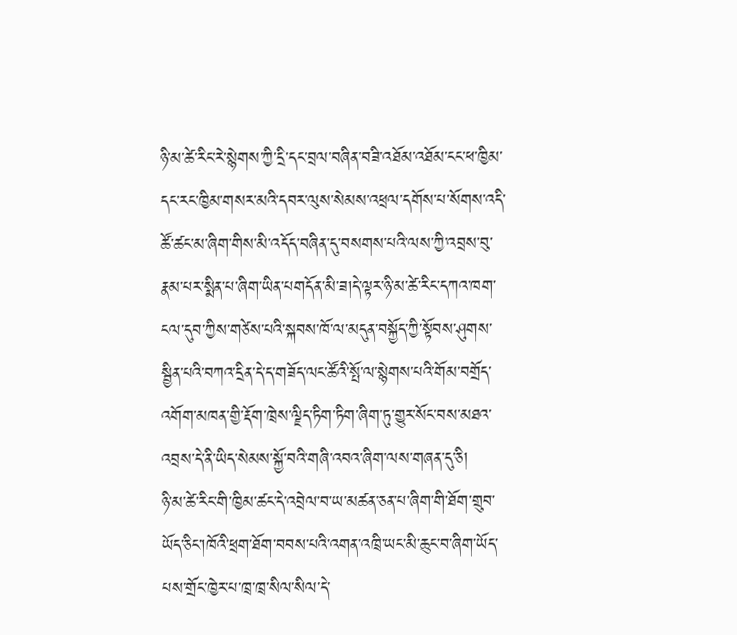ཉི་མ་ཚེ་རིང་རེ་སྙེགས་ཀྱི་དྲི་དང་བྲལ་བཞིན་བཟི་འཐོམ་འཐོམ་ངང་ཕ་ཁྱིམ་དང་རང་ཁྱིམ་གསར་མའི་དབར་ལུས་སེམས་འཕྲལ་དགོས་པ་སོགས་འདི་ཚོ་ཚང་མ་ཞིག་གིས་མི་འདོད་བཞིན་དུ་བསགས་པའི་ལས་ཀྱི་འབྲས་བུ་རྣམ་པར་སྨིན་པ་ཞིག་ཡིན་པགདོན་མི་ཟ།དེ་ལྟར་ཉི་མ་ཚེ་རིང་དཀའ་ཁག་ངལ་དུབ་ཀྱིས་གཙེས་པའི་སྐབས་ཁོ་ལ་མདུན་བསྐྱོད་ཀྱི་སྟོབས་ཤུགས་སྦྱིན་པའི་བཀའ་དྲིན་དེ་ད་གཟོད་ལང་ཚོའི་སྤོ་ལ་སྙེགས་པའི་གོམ་བགྲོད་འགོག་མཁན་གྱི་རྡོག་ཁྲེས་ལྗིད་ཏིག་ཏིག་ཞིག་ཏུ་གྱུར་སོང་བས་མཐའ་འབྲས་དེ་ནི་ཡིད་སེམས་སྐྱོ་བའི་གཞི་འབའ་ཞིག་ལས་གཞན་དུ་ཅི།
ཉི་མ་ཚེ་རིང་གི་ཁྱིམ་ཚང་དེ་འབྲེལ་བ་ཡ་མཚན་ཅན་པ་ཞིག་གི་ཐོག་གྲུབ་ཡོད་ཅིང་།ཁོའི་ཕྲག་ཐོག་བབས་པའི་འགན་འཁྲི་ཡང་མི་ཆུང་བ་ཞིག་ཡོད་པས་གྲོང་ཁྱེར་པ་ཁྲ་ཁྲ་སིལ་སིལ་དེ་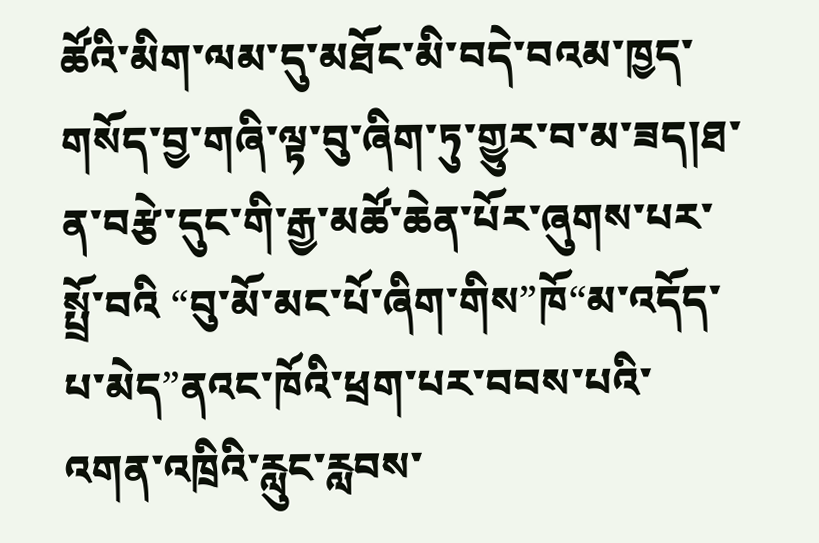ཚོའི་མིག་ལམ་དུ་མཐོང་མི་བདེ་བའམ་ཁྱད་གསོད་བྱ་གཞི་ལྟ་བུ་ཞིག་ཏུ་གྱུར་བ་མ་ཟད།ཐ་ན་བརྩེ་དུང་གི་རྒྱ་མཚོ་ཆེན་པོར་ཞུགས་པར་སྤྲོ་བའི “བུ་མོ་མང་པོ་ཞིག་གིས”ཁོ“མ་འདོད་པ་མེད”ནའང་ཁོའི་ཕྲག་པར་བབས་པའི་འགན་འཁྲིའི་རླུང་རླབས་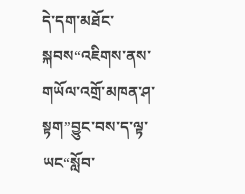དེ་དག་མཐོང་སྐབས“འཇིགས་ནས་གཡོལ་འགྲོ་མཁན་ཤ་སྟག”བྱུང་བས་ད་ལྟ་ཡང“སློབ་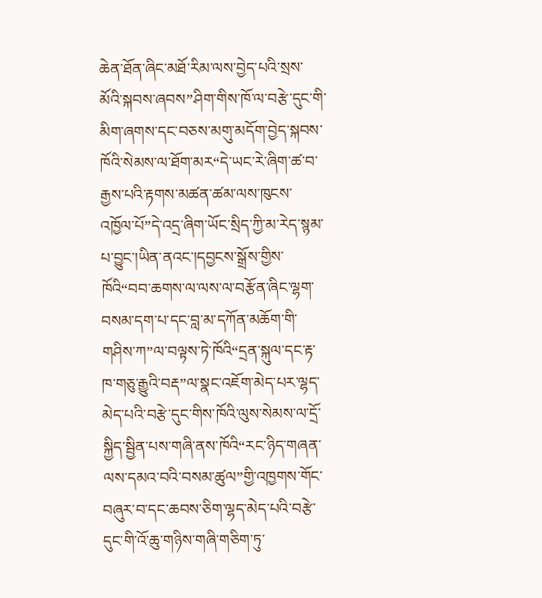ཆེན་ཐོན་ཞིང་མཐོ་རིམ་ལས་བྱེད་པའི་སྲས་མོའི་སྐབས་ཞབས”ཤིག་གིས་ཁོ་ལ་བརྩེ་དུང་གི་མིག་ཞགས་དང་བཅས་མགུ་མདོག་བྱེད་སྐབས་ཁོའི་སེམས་ལ་ཐོག་མར“དེ་ཡང་རེ་ཞིག་ཚ་བ་རྒྱས་པའི་རྟགས་མཚན་ཚམ་ལས་ཁུངས་འཁྱོལ་པོ”དེ་འདྲ་ཞིག་ཡོང་སྲིད་ཀྱི་མ་རེད་སྙམ་པ་བྱུང་།ཡིན་ནའང་།དབྱངས་སྒྲོས་གྱིས་ཁོའི“བབ་ཆགས་ལ་ལས་ལ་བརྩོན་ཞིང་ལྷག་བསམ་དག་པ་དང་བླ་མ་དཀོན་མཆོག་གི་གཤིས་ཀ”ལ་བལྟས་ཏེ་ཁོའི“དྲན་སྐུལ་དང་རྟ་ཁ་གཅུ་རྒྱུའི་བརྡ”ལ་སྣང་འཇོག་མེད་པར་ལྷད་མེད་པའི་བརྩེ་དུང་གིས་ཁོའི་ལུས་སེམས་ལ་དྲོ་སྐྱིད་སྦྱིན་པས་གཞི་ནས་ཁོའི“རང་ཉིད་གཞན་ལས་དམའ་བའི་བསམ་ཚུལ”གྱི་འཁྱགས་གོང་བཞུར་བ་དང་ཆབས་ཅིག་ལྷད་མེད་པའི་བརྩེ་དུང་གི་འོ་ཆུ་གཉིས་གཞི་གཅིག་ཏུ་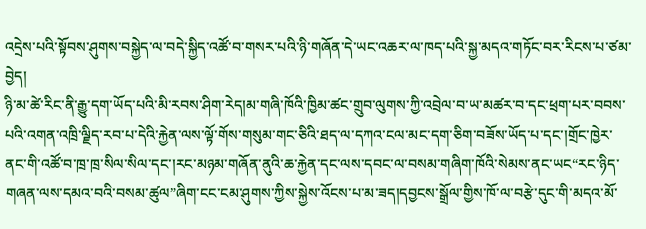འདྲེས་པའི་སྟོབས་ཤུགས་བསྐྱེད་ལ་བདེ་སྐྱིད་འཚོ་བ་གསར་པའི་ཉི་གཞོན་དེ་ཡང་འཆར་ལ་ཁད་པའི་སྐྱ་མདའ་གཏོང་བར་རིངས་པ་ཙམ་བྱེད།
ཉི་མ་ཚེ་རིང་ནི་རྒྱུ་དག་ཡོད་པའི་མི་རབས་ཤིག་རེད།མ་གཞི་ཁོའི་ཁྱིམ་ཚང་གྲུབ་ལུགས་ཀྱི་འབྲེལ་བ་ཡ་མཚར་བ་དང་ཕྲག་པར་བབས་པའི་འགན་འཁྲི་ལྗིད་རབ་པ་དེའི་རྐྱེན་ལས་ལྟོ་གོས་གསུམ་གང་ཅིའི་ཐད་ལ་དཀའ་ངལ་མང་དག་ཅིག་བཟོས་ཡོད་པ་དང་།གྲོང་ཁྱེར་ནང་གི་འཚོ་བ་ཁྲ་ཁྲ་སིལ་སིལ་དང་།རང་མཉམ་གཞོན་ནུའི་ཆ་རྐྱེན་དང་ལས་དབང་ལ་བསམ་གཞིག་ཁོའི་སེམས་ནང་ཡང“རང་ཉིད་གཞན་ལས་དམའ་བའི་བསམ་ཚུལ”ཞིག་ངང་ངམ་ཤུགས་ཀྱིས་སྐྱེས་འོངས་པ་མ་ཟད།དབྱངས་སྒྲོལ་གྱིས་ཁོ་ལ་བརྩེ་དུང་གི་མདའ་མོ་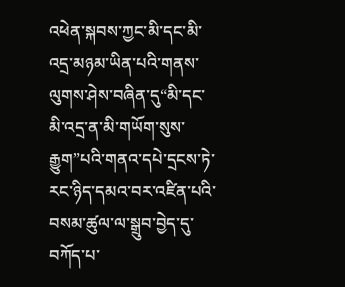འཕེན་སྐབས་ཀྱང་མི་དང་མི་འདྲ་མཉམ་ཡིན་པའི་གནས་ལུགས་ཤེས་བཞིན་དུ“མི་དང་མི་འདྲ་ན་མི་གཡོག་སུས་རྒྱུག”པའི་གནའ་དཔེ་དྲངས་ཏེ་རང་ཉིད་དམའ་བར་འཛིན་པའི་བསམ་ཚུལ་ལ་སྒྲུབ་བྱེད་དུ་བཀོད་པ་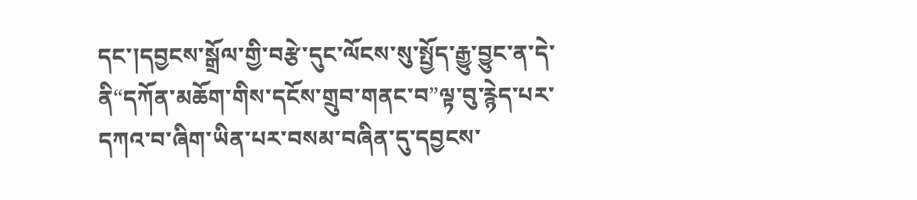དང་།དབྱངས་སྒྲོལ་གྱི་བརྩེ་དུང་ལོངས་སུ་སྤྱོད་རྒྱུ་བྱུང་ན་དེ་ནི“དཀོན་མཆོག་གིས་དངོས་གྲུབ་གནང་བ”ལྟ་བུ་རྙེད་པར་དཀའ་བ་ཞིག་ཡིན་པར་བསམ་བཞིན་དུ་དབྱངས་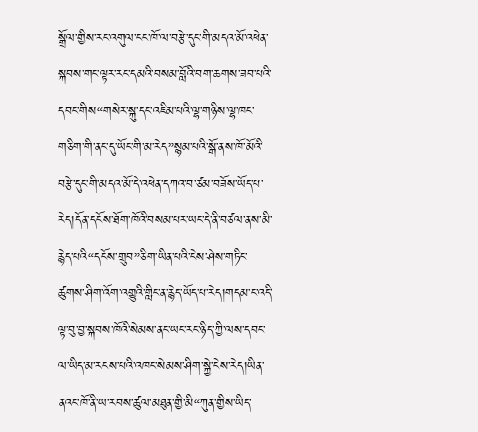སྒྲོལ་གྱིས་རང་འགུལ་ངང་ཁོ་ལ་བརྩེ་དུང་གི་མདའ་མོ་འཕེན་སྐབས་གང་ལྟར་རང་དམའི་བསམ་བློའི་བག་ཆགས་ཟབ་པའི་དབང་གིས“གསེར་སྐུ་དང་འཇིམ་པའི་ལྷ་གཉིས་ལྷ་ཁང་གཅིག་གི་ནང་དུ་ཡོང་གི་མ་རེད”སྙམ་པའི་སྒོ་ནས་ཁོ་མོའི་བརྩེ་དུང་གི་མདའ་མོ་དེ་འཕེན་དཀའ་བ་ཙམ་བཟོས་ཡོད་པ་རེད།དོན་དངོས་ཐོག་ཁོའི་བསམ་པར་ཡང་དེ་ནི་བཙལ་ནས་མི་རྙེད་པའི“དངོས་གྲུབ”ཅིག་ཡིན་པའི་ངེས་ཤེས་གཏིང་ཚུགས་ཤིག་འོག་འགྱུའི་གླིང་ན་རྙེད་ཡོད་པ་རེད།གདམ་ང་འདི་ལྟ་བུ་བྱ་སྐབས་ཁོའི་སེམས་ནང་ཡང་རང་ཉིད་ཀྱི་ལས་དབང་ལ་ཡིད་མ་རངས་པའི་འཁང་སེམས་ཤིག་སྐྱེ་ངེས་རེད།ཡིན་ནའང་ཁོ་ནི་ཡ་རབས་ཚུལ་མཐུན་གྱི་མི“ཀུན་གྱིས་ཡིད་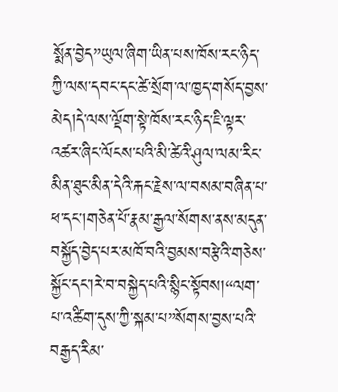སྨོན་བྱེད”ཡུལ་ཞིག་ཡིན་པས་ཁོས་རང་ཉིད་ཀྱི་ལས་དབང་དང་ཚེ་སྲོག་ལ་ཁྱད་གསོད་བྱས་མེད།དེ་ལས་ལྡོག་སྟེ་ཁོས་རང་ཉིད་ཇི་ལྟར་འཚར་ཞིང་ལོངས་པའི་མི་ཚེའི་ཤུལ་ལམ་རིང་མིན་ཐུང་མིན་དེའི་རྐང་རྗེས་ལ་བསམ་བཞིན་པ་ཕ་དང་།གཅེན་པོ་རྣམ་རྒྱལ་སོགས་ནས་མདུན་བསྐྱོད་བྱེད་པར་མཁོ་བའི་བྱམས་བརྩེའི་གཅེས་སྐྱོང་དང་།རེ་བ་བསྐྱེད་པའི་སྙིང་སྟོབས།“ལག་པ་འཚིག་དུས་ཀྱི་སྐམ་པ”སོགས་བྱས་པའི་བརྒྱད་རིམ་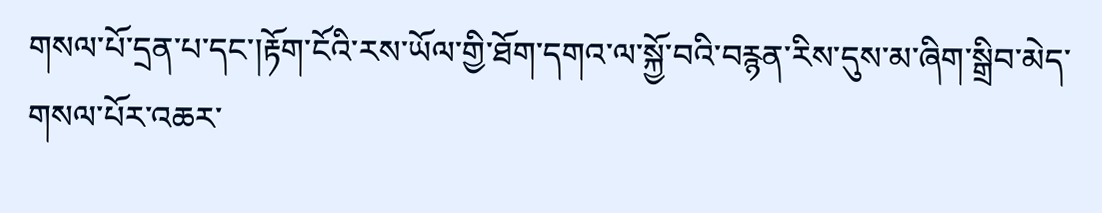གསལ་པོ་དྲན་པ་དང་།རྟོག་ངོའི་རས་ཡོལ་གྱི་ཐོག་དགའ་ལ་སྐྱོ་བའི་བརྙན་རིས་དུས་མ་ཞིག་སྒྲིབ་མེད་གསལ་པོར་འཆར་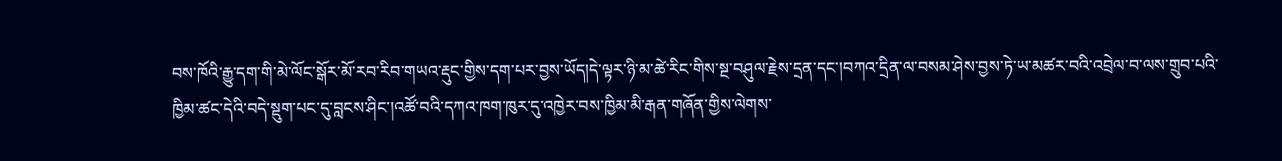བས་ཁོའི་རྒྱུ་དག་གི་མེ་ལོང་སྒོར་མོ་རབ་རིབ་གཡའ་རྡུང་གྱིས་དག་པར་བྱས་ཡོད།དེ་ལྟར་ཉི་མ་ཚེ་རིང་གིས་སྔ་བཤུལ་རྗེས་དྲན་དང་།བཀའ་དྲིན་ལ་བསམ་ཤེས་བྱས་ཏེ་ཡ་མཚར་བའི་འབྲེལ་བ་ལས་གྲུབ་པའི་ཁྱིམ་ཚང་དེའི་བདེ་སྡུག་པང་དུ་བླངས་ཤིང་།འཚོ་བའི་དཀའ་ཁག་ཁུར་དུ་འཁྱེར་བས་ཁྱིམ་མི་རྒན་གཞོན་གྱིས་ལེགས་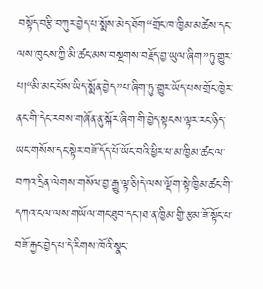བསྟོད་བརྩི་བཀུར་བྱེད་པ་སྨོས་མེད་ཐོག“གྲོང་ཁ་ཁྱིམ་མཚེས་དང་ལས་ཁུངས་ཀྱི་མི་ཚང་མས་བསྔགས་བརྗོད་བྱ་ཡུལ་ཞིག”ཏུ་གྱུར་པ།“མི་མང་པོས་ཡིད་སྨོན་བྱེད”པ་ཞིག་ཏུ་གྱུར་ཡོད་པས་གྲོང་ཁྱེར་ནང་གི་དེང་རབས་གཞོན་ནུ་སྐོར་ཞིག་གི་བྱེད་སྟངས་ལྟར་རང་ཉིད་ཡང་གསོས་དང་སྟེར་བཟོ་དོད་པོ་ཡོང་བའི་ཕྱིར་ཕ་མ་ཁྱིམ་ཚང་ལ་བཀའ་དྲིན་ལེགས་གསོལ་བྱ་རྒྱུ་ལྟ་ཅི།དེ་ལས་ལྡོག་སྟེ་ཁྱིམ་ཚང་གི་དཀའ་ངལ་ལས་གཡོལ་གང་ཐུབ་དང་།ཐ་ན་ཁྱིམ་གྱི་རྩམ་ཟོ་སྟོང་པ་བཟོ་རྐྱང་བྱེད་པ་དེ་རིགས་ཁོའི་སྣང་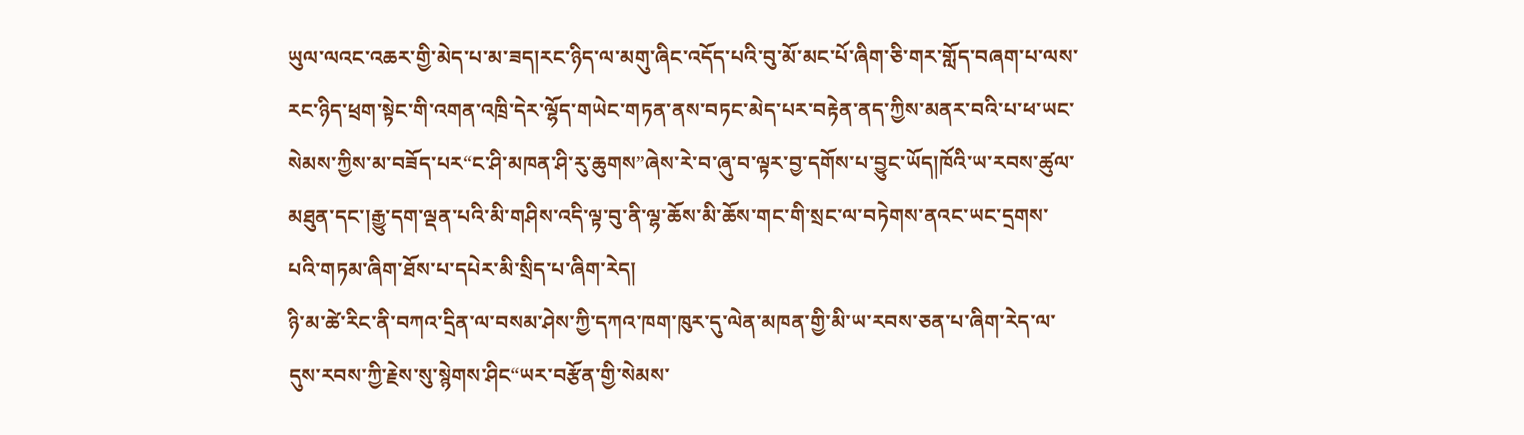ཡུལ་ལའང་འཆར་གྱི་མེད་པ་མ་ཟད།རང་ཉིད་ལ་མགུ་ཞིང་འདོད་པའི་བུ་མོ་མང་པོ་ཞིག་ཅི་གར་གློད་བཞག་པ་ལས་རང་ཉིད་ཕྲག་སྟེང་གི་འགན་འཁྲི་དེར་ལྷོད་གཡེང་གཏན་ནས་བཏང་མེད་པར་བརྟེན་ནད་ཀྱིས་མནར་བའི་པ་ཕ་ཡང་སེམས་ཀྱིས་མ་བཟོད་པར“ང་ཤི་མཁན་ཤི་རུ་ཆུགས”ཞེས་རེ་བ་ཞུ་བ་ལྟར་བྱ་དགོས་པ་བྱུང་ཡོད།ཁོའི་ཡ་རབས་ཚུལ་མཐུན་དང་།རྒྱུ་དག་ལྡན་པའི་མི་གཤིས་འདི་ལྟ་བུ་ནི་ལྷ་ཆོས་མི་ཆོས་གང་གི་སྲང་ལ་བཏེགས་ནའང་ཡང་དྲགས་པའི་གཏམ་ཞིག་ཐོས་པ་དཔེར་མི་སྲིད་པ་ཞིག་རེད།
ཉི་མ་ཚེ་རིང་ནི་བཀའ་དྲིན་ལ་བསམ་ཤེས་ཀྱི་དཀའ་ཁག་ཁུར་དུ་ལེན་མཁན་གྱི་མི་ཡ་རབས་ཅན་པ་ཞིག་རེད་ལ་དུས་རབས་ཀྱི་རྗེས་སུ་སྙེགས་ཤིང“ཡར་བརྩོན་གྱི་སེམས་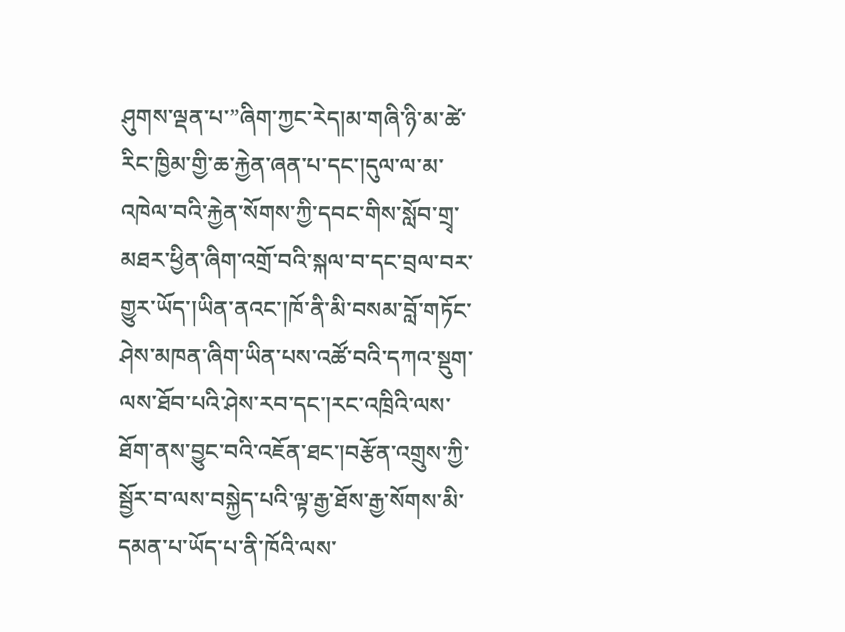ཤུགས་ལྡན་པ་”ཞིག་ཀྱང་རེད།མ་གཞི་ཉི་མ་ཚེ་རིང་ཁྱིམ་གྱི་ཆ་རྐྱེན་ཞན་པ་དང་།དུལ་ལ་མ་འཁེལ་བའི་རྐྱེན་སོགས་ཀྱི་དབང་གིས་སློབ་གྲྭ་མཐར་ཕྱིན་ཞིག་འགྲོ་བའི་སྐལ་བ་དང་བྲལ་བར་གྱུར་ཡོད་།ཡིན་ནའང་།ཁོ་ནི་མི་བསམ་བློ་གཏོང་ཤེས་མཁན་ཞིག་ཡིན་པས་འཚོ་བའི་དཀའ་སྡུག་ལས་ཐོབ་པའི་ཤེས་རབ་དང་།རང་འཁྲིའི་ལས་ཐོག་ནས་བྱུང་བའི་འཇོན་ཐང་།བརྩོན་འགྲུས་ཀྱི་སྦྱོར་བ་ལས་བསྐྱེད་པའི་ལྟ་རྒྱ་ཐོས་རྒྱ་སོགས་མི་དམན་པ་ཡོད་པ་ནི་ཁོའི་ལས་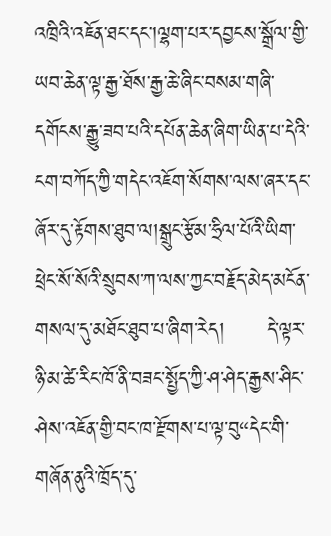འཁྲིའི་འཇོན་ཐང་དང་།ལྷག་པར་དབྱངས་སྒྲོལ་གྱི་ཡབ་ཆེན་ལྟ་རྒྱ་ཐོས་རྒྱ་ཆེ་ཞིང་བསམ་གཞི་དགོངས་རྒྱུ་ཟབ་པའི་དཔོན་ཆེན་ཞིག་ཡིན་པ་དེའི་ངག་བཀོད་ཀྱི་གདེང་འཇོག་སོགས་ལས་ཞར་དང་ཞོར་དུ་རྟོགས་ཐུབ་ལ།སྒྲུང་རྩོམ་ཧྲིལ་པོའི་ཡིག་ཕྲེང་སོ་སོའི་སྲུབས་ཀ་ལས་ཀྱང་བརྗོད་མེད་མངོན་གསལ་དུ་མཐོང་ཐུབ་པ་ཞིག་རེད།      དེ་ལྟར་ཉི་མ་ཚེ་རིང་ཁོ་ནི་བཟང་སྤྱོད་ཀྱི་ཤ་ཤེད་རྒྱས་ཤིང་ཤེས་འཇོན་གྱི་བང་ཁ་རྫོགས་པ་ལྟ་བུ“དེང་གི་གཞོན་ནུའི་ཁྲོད་དུ་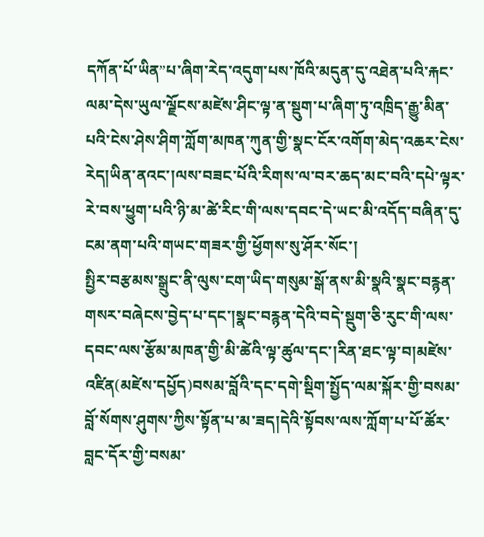དཀོན་པོ་ཡིན”པ་ཞིག་རེད་འདུག་པས་ཁོའི་མདུན་དུ་འཐེན་པའི་རྐང་ལམ་དེས་ཡུལ་ལྗོངས་མཛེས་ཤིང་ལྟ་ན་སྡུག་པ་ཞིག་ཏུ་འཁྲིད་རྒྱུ་མིན་པའི་ངེས་ཤེས་ཤིག་ཀློག་མཁན་ཀུན་གྱི་སྣང་ངོར་འགོག་མེད་འཆར་ངེས་རེད།ཡིན་ནའང་།ལས་བཟང་པོའི་རིགས་ལ་བར་ཆད་མང་བའི་དཔེ་ལྟར་རེ་བས་ཕྱུག་པའི་ཉི་མ་ཚེ་རིང་གི་ལས་དབང་དེ་ཡང་མི་འདོད་བཞིན་དུ་ངམ་ནག་པའི་གཡང་གཟར་གྱི་ཕྱོགས་སུ་ཤོར་སོང་།
སྤྱིར་བརྩམས་སྒྲུང་ནི་ལུས་ངག་ཡིད་གསུམ་སྒོ་ནས་མི་སྣའི་སྣང་བརྙན་གསར་བཞེངས་བྱེད་པ་དང་།སྣང་བརྙན་དེའི་བདེ་སྡུག་ཅི་རུང་གི་ལས་དབང་ལས་རྩོམ་མཁན་གྱི་མི་ཚེའི་ལྟ་ཚུལ་དང་།རིན་ཐང་ལྟ་བ།མཛེས་འཛིན(མཛེས་དཔྱོད)བསམ་བློའི་དང་དགེ་སྡིག་སྤྱོད་ལམ་སྐོར་གྱི་བསམ་བློ་སོགས་ཤུགས་ཀྱིས་སྟོན་པ་མ་ཟད།དེའི་སྟོབས་ལས་ཀློག་པ་པོ་ཚོར་བླང་དོར་གྱི་བསམ་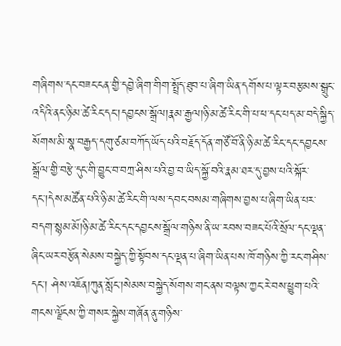གཞིགས་དང་བཟང་ངན་གྱི་དབྱེ་ཞིག་གིག་སྤྲོད་ཐུབ་པ་ཞིག་ཡིན་དགོས་པ་ལྟར་བརྩམས་སྒྲུང་འདིའི་ནང་ཉི་མ་ཚེ་རིང་དང་།དབྱངས་སྒྲོལ།རྣམ་རྒྱལ།ཉི་མ་ཚེ་རིང་གི་པ་ཕ་དང་པད་མ་བདེ་སྐྱིད་སོགས་མི་སྣ་བརྒྱད་དགུ་ཙམ་བཀོད་ཡོད་པའི་བརྗོད་དོན་གཙོ་བོ་ནི་ཉི་མ་ཚེ་རིང་དང་དབྱངས་སྒྲོལ་གྱི་བརྩེ་དུང་གི་བྱུང་བ་བཀྲ་ཤིས་པའི་བྱ་བ་ཡིད་སྐྱོ་བའི་རྣམ་ཐར་དུ་བྱས་པའི་སྐོར་དང་།དེས་མཚོན་པའི་ཉི་མ་ཚེ་རིང་གི་ལས་དབང་བསམ་གཞིགས་བྱས་པ་ཞིག་ཡིན་པར་བདག་སྙམ་མོ།ཉི་མ་ཚེ་རིང་དང་དབྱངས་སྒྲོལ་གཉིས་ནི་ཡ་རབས་བཟང་པོའི་སྲོལ་དང་ལྡན་ཞིང་ཡར་བརྩོན་སེམས་བསྐྱེད་ཀྱི་སྟོབས་དང་ལྡན་པ་ཞིག་ཡིན་པས་ཁོ་གཉིས་ཀྱི་རང་གཤིས་དང་། ཤེས་འཇོན།ཀུན་སློང་།སེམས་བསྐྱེད་སོགས་གང་ནས་བལྟས་ཀྱང་རེ་བས་ཕྱུག་པའི་གངས་ལྗོངས་ཀྱི་གསར་སྐྱེས་གཞོན་ནུ་གཉིས་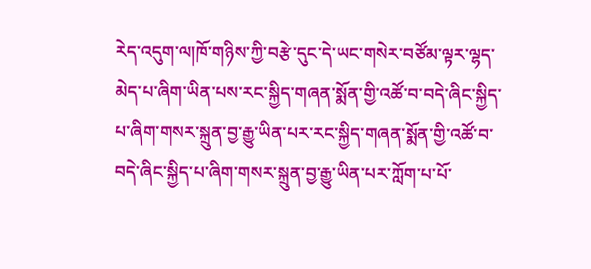རེད་འདུག་ལ།ཁོ་གཉིས་ཀྱི་བརྩེ་དུང་དེ་ཡང་གསེར་བཙོམ་ལྟར་ལྷད་མེད་པ་ཞིག་ཡིན་པས་རང་སྐྱིད་གཞན་སྨོན་གྱི་འཚོ་བ་བདེ་ཞིང་སྐྱིད་པ་ཞིག་གསར་སྐྲུན་བྱ་རྒྱུ་ཡིན་པར་རང་སྐྱིད་གཞན་སྨོན་གྱི་འཚོ་བ་བདེ་ཞིང་སྐྱིད་པ་ཞིག་གསར་སྐྲུན་བྱ་རྒྱུ་ཡིན་པར་ཀློག་པ་པོ་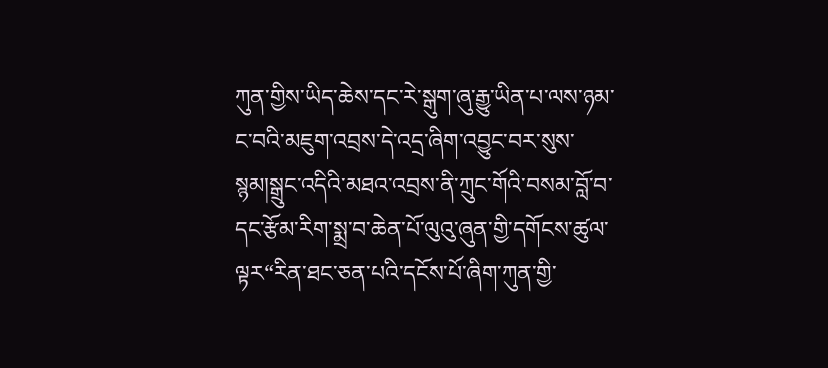ཀུན་གྱིས་ཡིད་ཆེས་དང་རེ་སྒུག་ཞུ་རྒྱུ་ཡིན་པ་ལས་ཉམ་ང་བའི་མཇུག་འབྲས་དེ་འདྲ་ཞིག་འབྱུང་བར་སུས་སྙམ།སྒྲུང་འདིའི་མཐའ་འབྲས་ནི་ཀྲུང་གོའི་བསམ་བློ་བ་དང་རྩོམ་རིག་སྨྲ་བ་ཆེན་པོ་ལུའུ་ཞུན་གྱི་དགོངས་ཚུལ་ལྟར“རིན་ཐང་ཅན་པའི་དངོས་པོ་ཞིག་ཀུན་གྱི་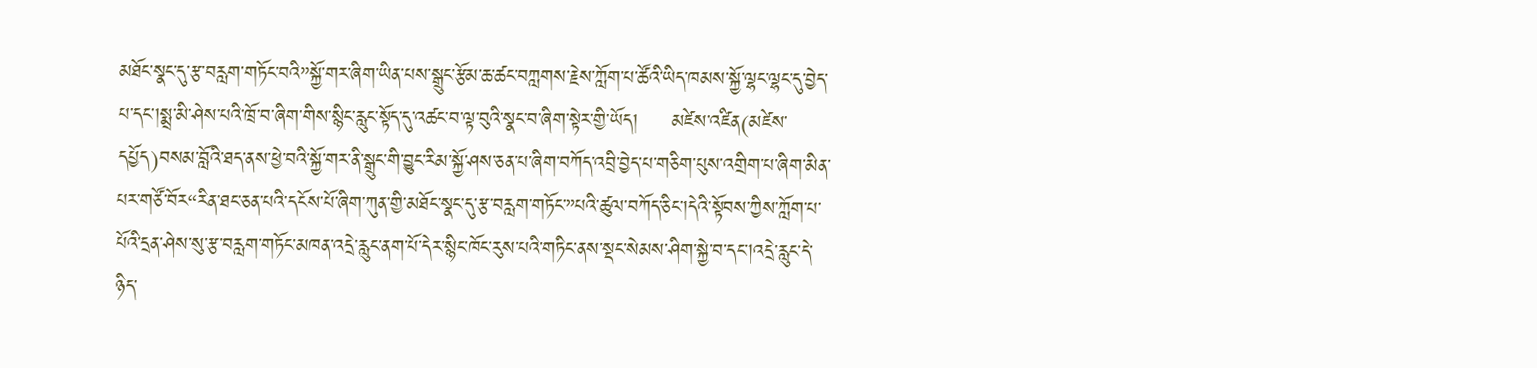མཐོང་སྣང་དུ་རྩ་བརླག་གཏོང་བའི”སྐྱོ་གར་ཞིག་ཡིན་པས་སྒྲུང་རྩོམ་ཆ་ཚང་བཀླགས་རྗེས་ཀློག་པ་ཚོའི་ཡིད་ཁམས་སྐྱོ་ལྷང་ལྷང་དུ་བྱེད་པ་དང་།སྨྲ་མི་ཤེས་པའི་ཁྲོ་བ་ཞིག་གིས་སྙིང་རླུང་སྟོད་དུ་འཚང་བ་ལྟ་བུའི་སྣང་བ་ཞིག་སྟེར་གྱི་ཡོད།     མཛེས་འཛིན(མཛེས་དཔྱོད)བསམ་བློའི་ཐད་ནས་ཕྱེ་བའི་སྐྱོ་གར་ནི་སྒྲུང་གི་བྱུང་རིམ་སྐྱོ་ཤས་ཅན་པ་ཞིག་བཀོད་འབྲི་བྱེད་པ་གཅིག་པུས་འགྲིག་པ་ཞིག་མིན་པར་གཙོ་བོར“རིན་ཐང་ཅན་པའི་དངོས་པོ་ཞིག་ཀུན་གྱི་མཐོང་སྣང་དུ་རྩ་བརླག་གཏོང་”པའི་ཚུལ་བཀོད་ཅིང་།དེའི་སྟོབས་ཀྱིས་ཀློག་པ་པོའི་དྲན་ཤེས་སུ་རྩ་བརླག་གཏོང་མཁན་འདྲེ་རླུང་ནག་པོ་དེར་སྙིང་ཁོང་རུས་པའི་གཏིང་ནས་སྡང་སེམས་ཤིག་སྐྱེ་བ་དང།འདྲེ་རླུང་དེ་ཉིད་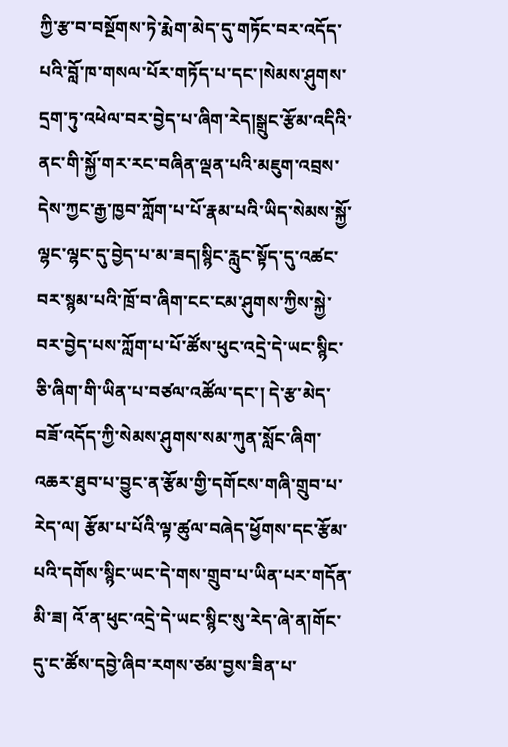ཀྱི་རྩ་བ་བསྔོགས་ཏེ་རྨེག་མེད་དུ་གཏོང་བར་འདོད་པའི་བློ་ཁ་གསལ་པོར་གཏོད་པ་དང་།སེམས་ཤུགས་དྲག་ཏུ་འཕེལ་བར་བྱེད་པ་ཞིག་རེད།སྒྲུང་རྩོམ་འདིའི་ནང་གི་སྐྱོ་གར་རང་བཞིན་ལྡན་པའི་མཇུག་འབྲས་དེས་ཀྱང་རྒྱ་ཁྱབ་ཀློག་པ་པོ་རྣམ་པའི་ཡིད་སེམས་སྐྱོ་ལྷང་ལྷང་དུ་བྱེད་པ་མ་ཟད།སྙིང་རླུང་སྟོད་དུ་འཚང་བར་སྙམ་པའི་ཁྲོ་བ་ཞིག་ངང་ངམ་ཤུགས་ཀྱིས་སྐྱེ་བར་བྱེད་པས་ཀློག་པ་པོ་ཚོས་ཕུང་འདྲེ་དེ་ཡང་སྙིང་ཅི་ཞིག་གི་ཡིན་པ་བཙལ་འཚོལ་དང་། དེ་རྩ་མེད་བཟོ་འདོད་ཀྱི་སེམས་ཤུགས་སམ་ཀུན་སློང་ཞིག་འཆར་ཐུབ་པ་བྱུང་ན་རྩོམ་གྱི་དགོངས་གཞི་གྲུབ་པ་རེད་ལ། རྩོམ་པ་པོའི་ལྟ་ཚུལ་བཞེད་ཕྱོགས་དང་རྩོམ་པའི་དགོས་སྙིང་ཡང་དེ་གས་གྲུབ་པ་ཡིན་པར་གདོན་མི་ཟ། འོ་ན་ཕུང་འདྲེ་དེ་ཡང་སྙིང་སུ་རེད་ཞེ་ན།གོང་དུ་ང་ཚོས་དབྱེ་ཞིབ་རགས་ཙམ་བྱས་ཟིན་པ་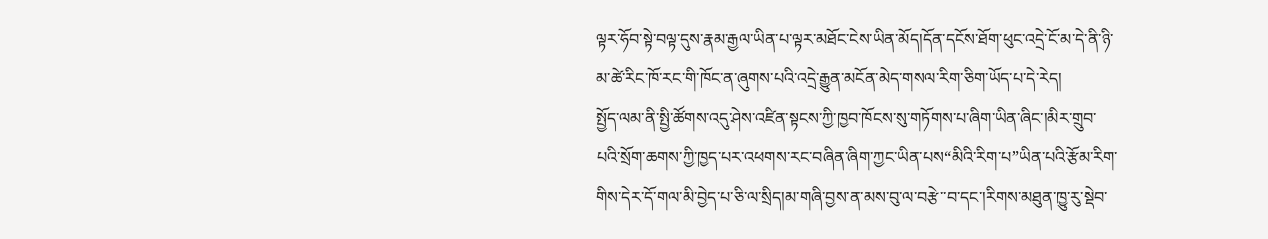ལྟར་ཧོབ་སྟེ་བལྟ་དུས་རྣམ་རྒྱལ་ཡིན་པ་ལྟར་མཐོང་ངེས་ཡིན་མོད།དོན་དངོས་ཐོག་ཕུང་འདྲེ་ངོ་མ་དེ་ནི་ཉི་མ་ཚེ་རིང་ཁོ་རང་གི་ཁོང་ན་ཞུགས་པའི་འདྲེ་རྒྱུན་མངོན་མེད་གསལ་རིག་ཅིག་ཡོད་པ་དེ་རེད།
སྤྱོད་ལམ་ནི་སྤྱི་ཚོགས་འདུ་ཤེས་འཛིན་སྟངས་ཀྱི་ཁྱབ་ཁོངས་སུ་གཏོགས་པ་ཞིག་ཡིན་ཞིང་།མིར་གྲུབ་པའི་སྲོག་ཆགས་ཀྱི་ཁྱད་པར་འཕགས་རང་བཞིན་ཞིག་ཀྱང་ཡིན་པས“མིའི་རིག་པ”ཡིན་པའི་རྩོམ་རིག་གིས་དེར་དོ་གལ་མི་བྱེད་པ་ཅི་ལ་སྲིད།མ་གཞི་བྱས་ན་མས་བུ་ལ་བརྩེ་་བ་དང་།རིགས་མཐུན་ཁྱུ་རུ་སྡེབ་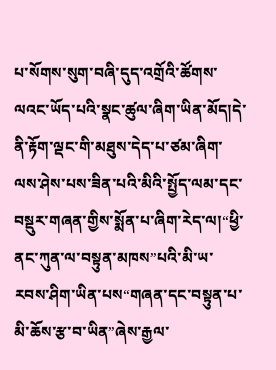པ་སོགས་སུག་བཞི་དུད་འགྲོའི་ཚོགས་ལའང་ཡོད་པའི་སྣང་ཚུལ་ཞིག་ཡིན་མོད།དེ་ནི་རྟོག་ལྡང་གི་མཐུས་དེད་པ་ཙམ་ཞིག་ལས་ཤེས་པས་ཟིན་པའི་མིའི་སྤྱོད་ལམ་དང་བསྡུར་གཞན་གྱིས་སྨོན་པ་ཞིག་རེད་ལ།“ཕྱི་ནང་ཀུན་ལ་བསྟུན་མཁས”པའི་མི་ཡ་རབས་ཤིག་ཡིན་པས“གཞན་དང་བསྟུན་པ་མི་ཆོས་རྩ་བ་ཡིན”ཞེས་རྒྱལ་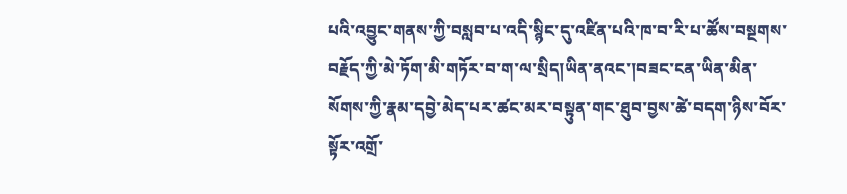པའི་འབྱུང་གནས་ཀྱི་བསླབ་པ་འདི་སྙིང་དུ་འཛིན་པའི་ཁ་བ་རི་པ་ཚོས་བསྔགས་བརྗོད་ཀྱི་མེ་ཏོག་མི་གཏོར་བ་ག་ལ་སྲིད།ཡིན་ནའང་།བཟང་ངན་ཡིན་མིན་སོགས་ཀྱི་རྣམ་དབྱེ་མེད་པར་ཚང་མར་བསྟུན་གང་ཐུབ་བྱས་ཚེ་བདག་ཉིས་བོར་སྟོར་འགྲོ་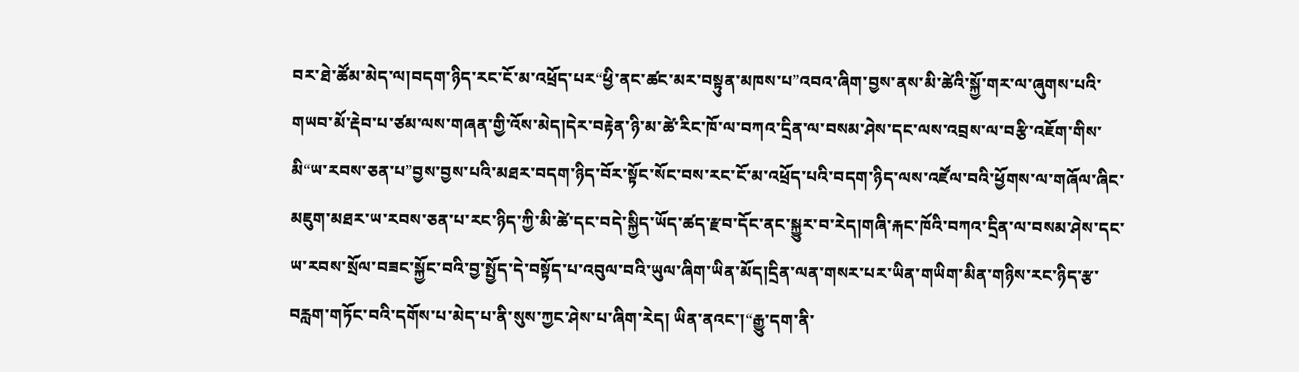བར་ཐེ་ཚོམ་མེད་ལ།བདག་ཉིད་རང་ངོ་མ་འཕྲོད་པར“ཕྱི་ནང་ཚང་མར་བསྟུན་མཁས་པ”འབའ་ཞིག་བྱས་ནས་མི་ཚེའི་སྐྱོ་གར་ལ་ཞུགས་པའི་གཡབ་མོ་རྡེབ་པ་ཙམ་ལས་གཞན་གྱི་འོས་མེད།དེར་བརྟེན་ཉི་མ་ཚེ་རིང་ཁོ་ལ་བཀའ་དྲིན་ལ་བསམ་ཤེས་དང་ལས་འབྲས་ལ་བརྩི་འཇོག་གིས་མི“ཡ་རབས་ཅན་པ”བྱས་བྱས་པའི་མཐར་བདག་ཉིད་བོར་སྟོང་སོང་བས་རང་ངོ་མ་འཕྲོད་པའི་བདག་ཉིད་ལས་འཛོལ་བའི་ཕྱོགས་ལ་གཞོལ་ཞིང་མཇུག་མཐར་ཡ་རབས་ཅན་པ་རང་ཉིད་ཀྱི་མི་ཚེ་དང་བདེ་སྐྱིད་ཡོད་ཚད་རྫབ་དོང་ནང་སྐྱུར་བ་རེད།གཞི་རྐང་ཁོའི་བཀའ་དྲིན་ལ་བསམ་ཤེས་དང་ཡ་རབས་སྲོལ་བཟང་སྐྱོང་བའི་བྱ་སྤྱོད་དེ་བསྟོད་པ་འབུལ་བའི་ཡུལ་ཞིག་ཡིན་མོད།དྲིན་ལན་གསར་པར་ཡིན་གཡིག་མིན་གཉིས་རང་ཉིད་རྩ་བརླག་གཏོང་བའི་དགོས་པ་མེད་པ་ནི་སུས་ཀྱང་ཤེས་པ་ཞིག་རེད། ཡིན་ནའང་།“རྒྱུ་དག་ནི་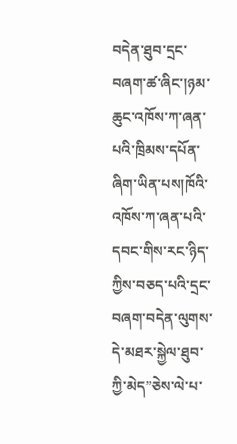བདེན་ཐུབ་དྲང་བཞག་ཚ་ཞིང་།ཉམ་ཆུང་འཁོས་ཀ་ཞན་པའི་ཁྲིམས་དཔོན་ཞིག་ཡིན་པས།ཁོའི་འཁོས་ཀ་ཞན་པའི་དབང་གིས་རང་ཉིད་ཀྱིས་བཅད་པའི་དྲང་བཞག་བདེན་ལུགས་དེ་མཐར་སྐྱེལ་ཐུབ་ཀྱི་མེད”ཅེས་ལེ་པ་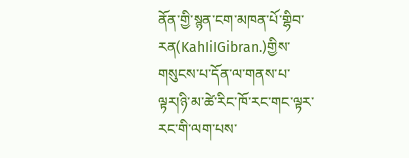ནོན་གྱི་སྙན་ངག་མཁན་པོ་གྷིབ་རན(KahIiIGibran.)གྱིས་གསུངས་པ་དོན་ལ་གནས་པ་ལྟར།ཉི་མ་ཚེ་རིང་ཁོ་རང་གང་ལྟར་རང་གི་ལག་པས་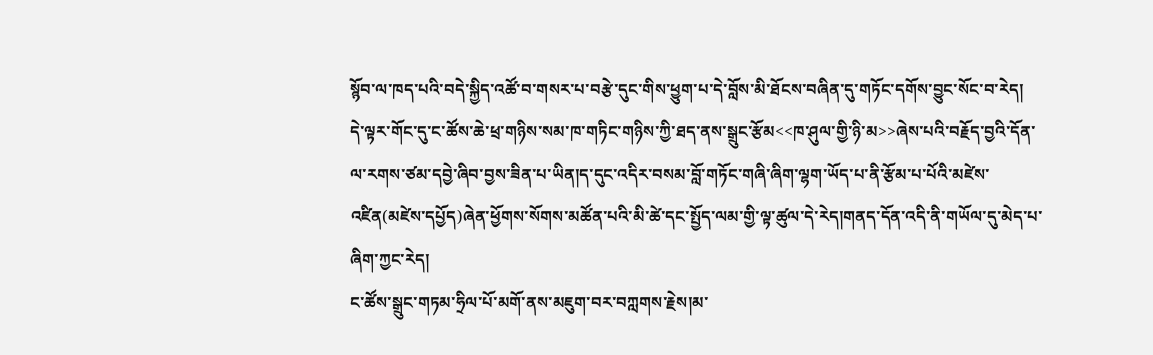སྙོབ་ལ་ཁད་པའི་བདེ་སྐྱིད་འཚོ་བ་གསར་པ་བརྩེ་དུང་གིས་ཕྱུག་པ་དེ་བློས་མི་ཐོངས་བཞིན་དུ་གཏོང་དགོས་བྱུང་སོང་བ་རེད།
དེ་ལྟར་གོང་དུ་ང་ཚོས་ཆེ་ཕྲ་གཉིས་སམ་ཁ་གཏིང་གཉིས་ཀྱི་ཐད་ནས་སྒྲུང་རྩོམ<<ཁ་ཤུལ་གྱི་ཉི་མ>>ཞེས་པའི་བརྗོད་བྱའི་དོན་ལ་རགས་ཙམ་དབྱེ་ཞིབ་བྱས་ཟིན་པ་ཡིན།ད་དུང་འདིར་བསམ་བློ་གཏོང་གཞི་ཞིག་ལྷག་ཡོད་པ་ནི་རྩོམ་པ་པོའི་མཛེས་འཛིན(མཛེས་དཔྱོད)ཞེན་ཕྱོགས་སོགས་མཚོན་པའི་མི་ཚེ་དང་སྤྱོད་ལམ་གྱི་ལྟ་ཚུལ་དེ་རེད།གནད་དོན་འདི་ནི་གཡོལ་དུ་མེད་པ་ཞིག་ཀྱང་རེད།
ང་ཚོས་སྒྲུང་གཏམ་ཧྲིལ་པོ་མགོ་ནས་མཇུག་བར་བཀླགས་རྗེས།མ་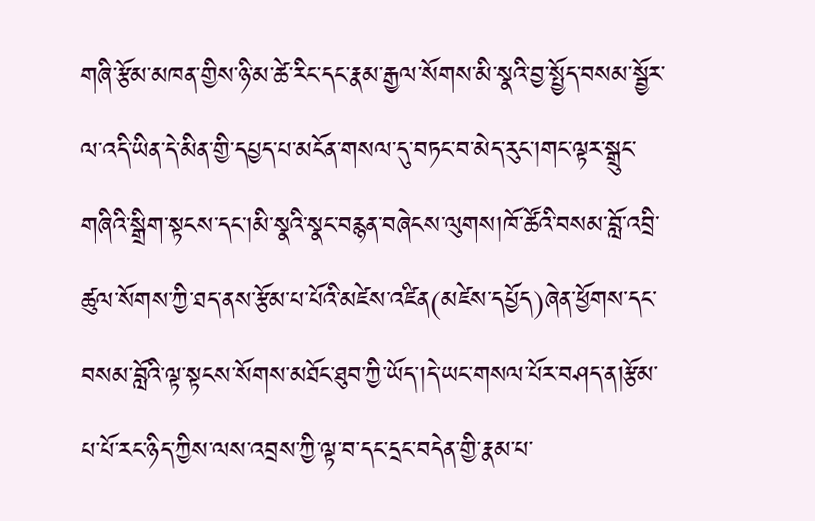གཞི་རྩོམ་མཁན་གྱིས་ཉི་མ་ཚེ་རིང་དང་རྣམ་རྒྱལ་སོགས་མི་སྣའི་བྱ་སྤྱོད་བསམ་སྦྱོར་ལ་འདི་ཡིན་དེ་མིན་གྱི་དཔྱད་པ་མངོན་གསལ་དུ་བཏང་བ་མེད་རུང་།གང་ལྟར་སྒྲུང་གཞིའི་སྒྲིག་སྟངས་དང་།མི་སྣའི་སྣང་བརྙན་བཞེངས་ལུགས།ཁོ་ཚོའི་བསམ་བློ་འབྲི་ཚུལ་སོགས་ཀྱི་ཐད་ནས་རྩོམ་པ་པོའི་མཛེས་འཛིན(མཛེས་དཔྱོད)ཞེན་ཕྱོགས་དང་བསམ་བློའི་ལྟ་སྟངས་སོགས་མཐོང་ཐུབ་ཀྱི་ཡོད་།དེ་ཡང་གསལ་པོར་བཤད་ན།རྩོམ་པ་པོ་རང་ཉིད་ཀྱིས་ལས་འབྲས་ཀྱི་ལྟ་བ་དང་དྲང་བདེན་གྱི་རྣམ་པ་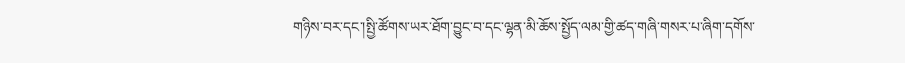གཉིས་བར་དང་།སྤྱི་ཚོགས་ཡར་ཐོག་བྱུང་བ་དང་ལྷན་མི་ཆོས་སྤྱོད་ལམ་གྱི་ཚད་གཞི་གསར་པ་ཞིག་དགོས་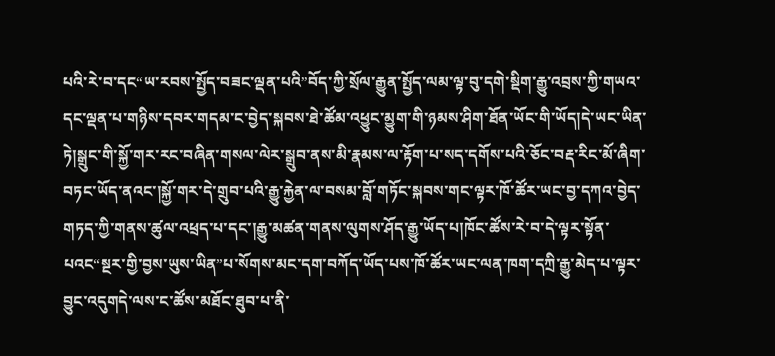པའི་རེ་བ་དང“ཡ་རབས་སྤྱོད་བཟང་ལྡན་པའི”བོད་ཀྱི་སྲོལ་རྒྱུན་སྤྱོད་ལམ་ལྟ་བུ་དགེ་སྡིག་རྒྱུ་འབྲས་ཀྱི་གཡའ་དང་ལྡན་པ་གཉིས་དབར་གདམ་ང་བྱེད་སྐབས་ཐེ་ཚོམ་འཕྱུང་མྱུག་གི་ཉམས་ཤིག་ཐོན་ཡོང་གི་ཡོད།དེ་ཡང་ཡིན་ཏེ།སྒྲུང་གི་སྐྱོ་གར་རང་བཞིན་གསལ་ལེར་སྒྲུབ་ནས་མི་རྣམས་ལ་རྟོག་པ་སད་དགོས་པའི་ཅོང་བརྡ་རིང་མོ་ཞིག་བཏང་ཡོད་ནའང་།སྐྱོ་གར་དེ་གྲུབ་པའི་རྒྱུ་རྐྱེན་ལ་བསམ་བློ་གཏོང་སྐབས་གང་ལྟར་ཁོ་ཚོར་ཡང་བྱ་དཀའ་བྱེད་གཏད་ཀྱི་གནས་ཚུལ་འཕྲད་པ་དང་།རྒྱུ་མཚན་གནས་ལུགས་ཤོད་རྒྱུ་ཡོད་པ།ཁོང་ཚོས་རེ་བ་དེ་ལྟར་སྟོན་པའང“སྔར་གྱི་བྱས་ཡུས་ཡིན”པ་སོགས་མང་དག་བཀོད་ཡོད་པས་ཁོ་ཚོར་ཡང་ལན་ཁག་དཀྲི་རྒྱུ་མེད་པ་ལྟར་བྱུང་འདུགདེ་ལས་ང་ཚོས་མཐོང་ཐུབ་པ་ནི་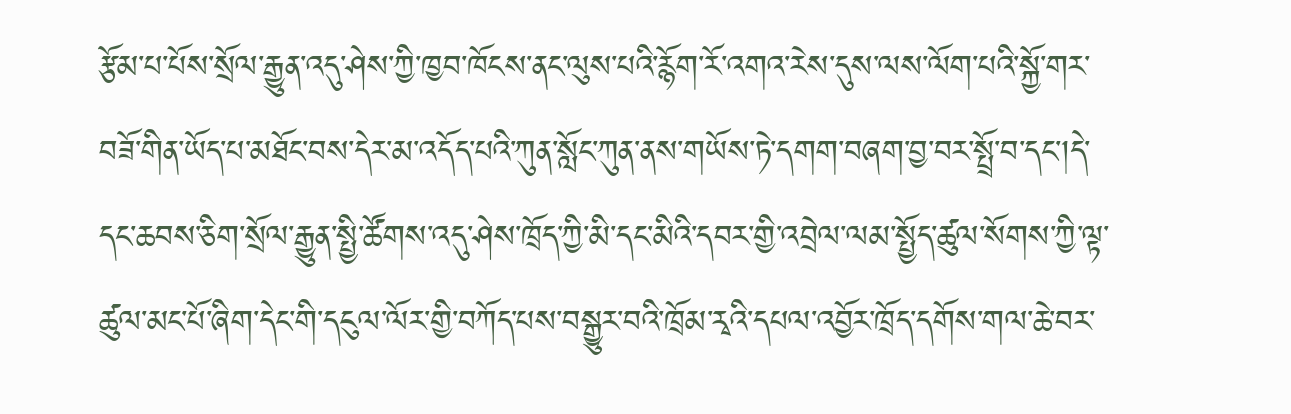རྩོམ་པ་པོས་སྲོལ་རྒྱུན་འདུ་ཤེས་ཀྱི་ཁྱབ་ཁོངས་ནང་ལུས་པའི་རྙོག་རོ་འགའ་རེས་དུས་ལས་ལོག་པའི་སྐྱོ་གར་བཟོ་གིན་ཡོད་པ་མཐོང་བས་དེར་མ་འདོད་པའི་ཀུན་སློང་ཀུན་ནས་གཡོས་ཏེ་དགག་བཞག་བྱ་བར་སྤྲོ་བ་དང་།དེ་དང་ཆབས་ཅིག་སྲོལ་རྒྱུན་སྤྱི་ཚོགས་འདུ་ཤེས་ཁྲོད་ཀྱི་མི་དང་མིའི་དབར་གྱི་འབྲེལ་ལམ་སྤྱོད་ཚུལ་སོགས་ཀྱི་ལྟ་ཚུལ་མང་པོ་ཞིག་དེང་གི་དངུལ་ལོར་གྱི་བཀོད་པས་བསྒྱུར་བའི་ཁྲོམ་རྭའི་དཔལ་འབྱོར་ཁྲོད་དགོས་གལ་ཆེ་བར་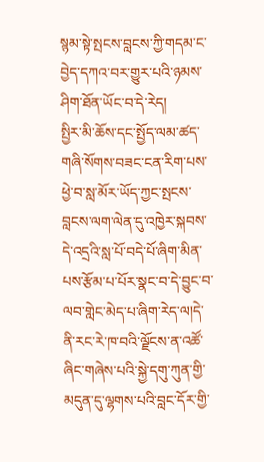སྙམ་སྟེ་སྤངས་བླངས་ཀྱི་གདམ་ང་བྱེད་དཀའ་བར་གྱུར་པའི་ཉམས་ཤིག་ཐོན་ཡོང་བ་དེ་རེད།
སྤྱིར་མི་ཆོས་དང་སྤྱོད་ལམ་ཚད་གཞི་སོགས་བཟང་ངན་རིག་པས་ཕྱེ་བ་སླ་མོར་ཡོད་ཀྱང་སྤངས་བླངས་ལག་ལེན་དུ་འཁྱེར་སྐབས་དེ་འདྲའི་སླ་པོ་བདེ་པོ་ཞིག་མིན་པས་རྩོམ་པ་པོར་སྣང་བ་དེ་བྱུང་བ་ལབ་གླེང་མེད་པ་ཞིག་རེད་ལ།དེ་ནི་རང་རེ་ཁ་བའི་ལྗོངས་ན་འཚོ་ཞིང་གཞེས་པའི་སྐྱེ་དགུ་ཀུན་གྱི་མདུན་དུ་ལྷགས་པའི་བླང་དོར་གྱི་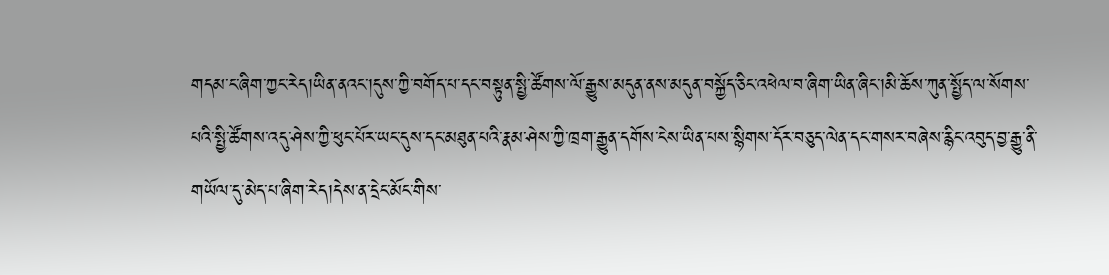གདམ་ང་ཞིག་ཀྱང་རེད།ཡིན་ནའང་།དུས་ཀྱི་བགོད་པ་དང་བསྟུན་སྤྱི་ཚོགས་ལོ་རྒྱུས་མདུན་ནས་མདུན་བསྐྱོད་ཅིང་འཕེལ་བ་ཞིག་ཡིན་ཞིང་།མི་ཆོས་ཀུན་སྤྱོད་ལ་སོགས་པའི་སྤྱི་ཚོགས་འདུ་ཤེས་ཀྱི་ཕུང་པོར་ཡང་དུས་དང་མཐུན་པའི་རྣམ་ཤེས་ཀྱི་ཁྲག་རྒྱུན་དགོས་ངེས་ཡིན་པས་སྙིགས་དོར་བཅུད་ལེན་དང་གསར་བཞེས་རྙིང་འབུད་བྱ་རྒྱུ་ནི་གཡོལ་དུ་མེད་པ་ཞིག་རེད།དེས་ན་དྲེང་མོང་གིས་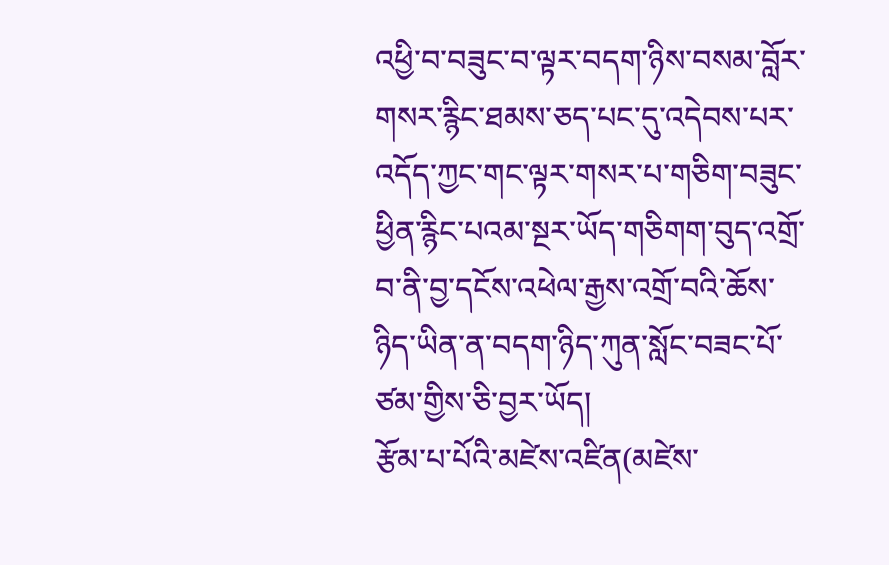འཕྱི་བ་བཟུང་བ་ལྟར་བདག་ཉིས་བསམ་བློར་གསར་རྙིང་ཐམས་ཅད་པང་དུ་འདེབས་པར་འདོད་ཀྱང་གང་ལྟར་གསར་པ་གཅིག་བཟུང་ཕྱིན་རྙིང་པའམ་སྔར་ཡོད་གཅིགག་བུད་འགྲོ་བ་ནི་བྱ་དངོས་འཕེལ་རྒྱས་འགྲོ་བའི་ཆོས་ཉིད་ཡིན་ན་བདག་ཉིད་ཀུན་སློང་བཟང་པོ་ཙམ་གྱིས་ཅི་བྱར་ཡོད།
རྩོམ་པ་པོའི་མཛེས་འཛིན(མཛེས་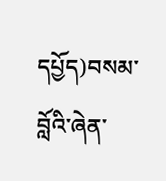དཔྱོད)བསམ་བློའི་ཞེན་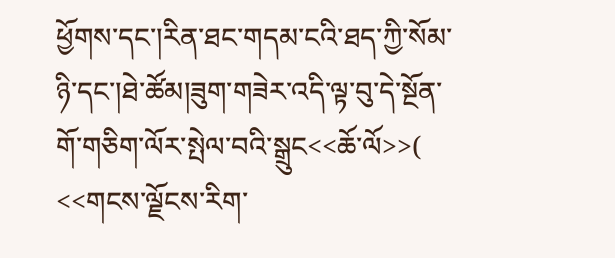ཕྱོགས་དང་།རིན་ཐང་གདམ་ངའི་ཐད་ཀྱི་སོམ་ཉི་དང་།ཐེ་ཚོམ།ཟུག་གཟེར་འདི་ལྟ་བུ་དེ་སྔོན་གོ་གཅིག་ལོར་སྤེལ་བའི་སྒྲུང<<ཆོ་ལོ>>( <<གངས་ལྗོངས་རིག་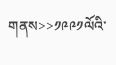གནས>>༡༩༩༡ལོའི་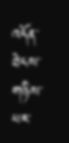འདོན་ཐེངས་གཉིས་པར་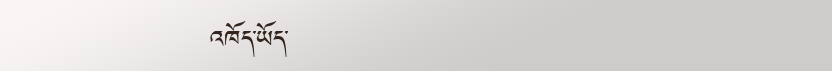འཁོད་ཡོད་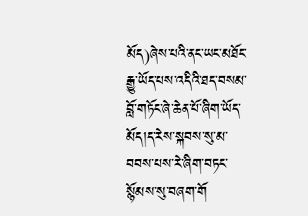མོད)ཞེས་པའི་ནང་ཡང་མཐོང་རྒྱུ་ཡོད་པས་འདིའི་ཐད་བསམ་བློ་གཏོང་ཞེ་ཆེན་པོ་ཞིག་ཡོད་མོད།ད་རེས་སྐབས་སུ་མ་བབས་པས་རེ་ཞིག་བཏང་སྙོམས་སུ་བཞག་གོ